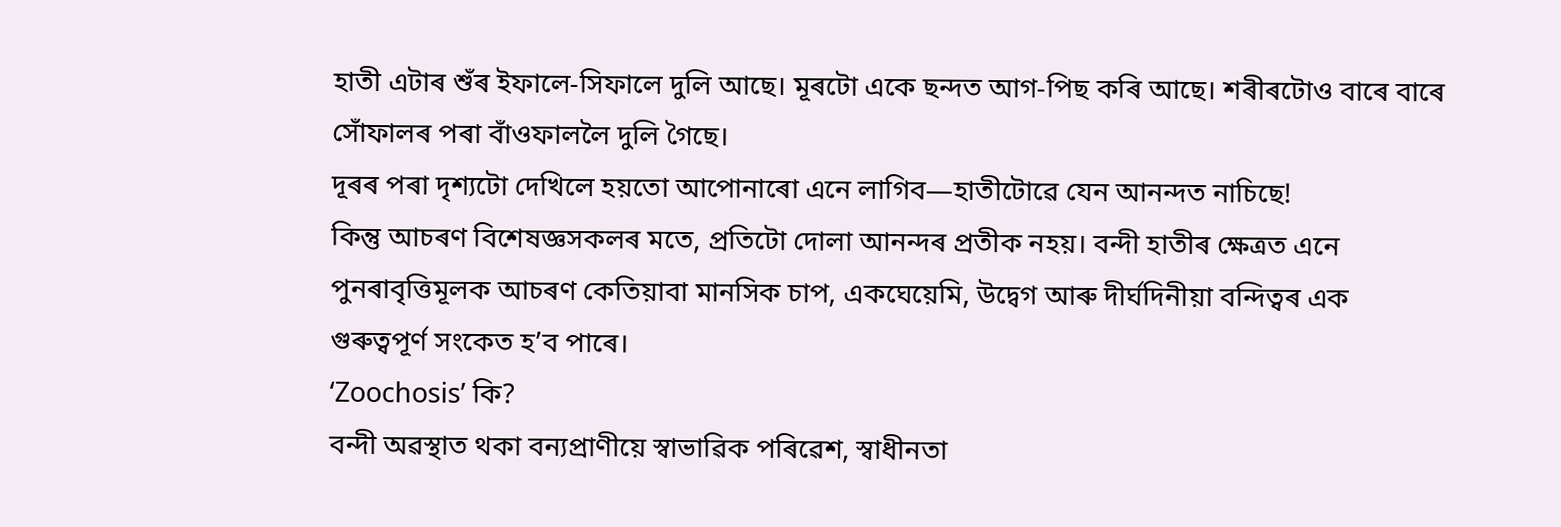হাতী এটাৰ শুঁৰ ইফালে-সিফালে দুলি আছে। মূৰটো একে ছন্দত আগ-পিছ কৰি আছে। শৰীৰটোও বাৰে বাৰে সোঁফালৰ পৰা বাঁওফাললৈ দুলি গৈছে।
দূৰৰ পৰা দৃশ্যটো দেখিলে হয়তো আপোনাৰো এনে লাগিব—হাতীটোৱে যেন আনন্দত নাচিছে!
কিন্তু আচৰণ বিশেষজ্ঞসকলৰ মতে, প্ৰতিটো দোলা আনন্দৰ প্ৰতীক নহয়। বন্দী হাতীৰ ক্ষেত্ৰত এনে পুনৰাবৃত্তিমূলক আচৰণ কেতিয়াবা মানসিক চাপ, একঘেয়েমি, উদ্বেগ আৰু দীৰ্ঘদিনীয়া বন্দিত্বৰ এক গুৰুত্বপূৰ্ণ সংকেত হ’ব পাৰে।
‘Zoochosis’ কি?
বন্দী অৱস্থাত থকা বন্যপ্ৰাণীয়ে স্বাভাৱিক পৰিৱেশ, স্বাধীনতা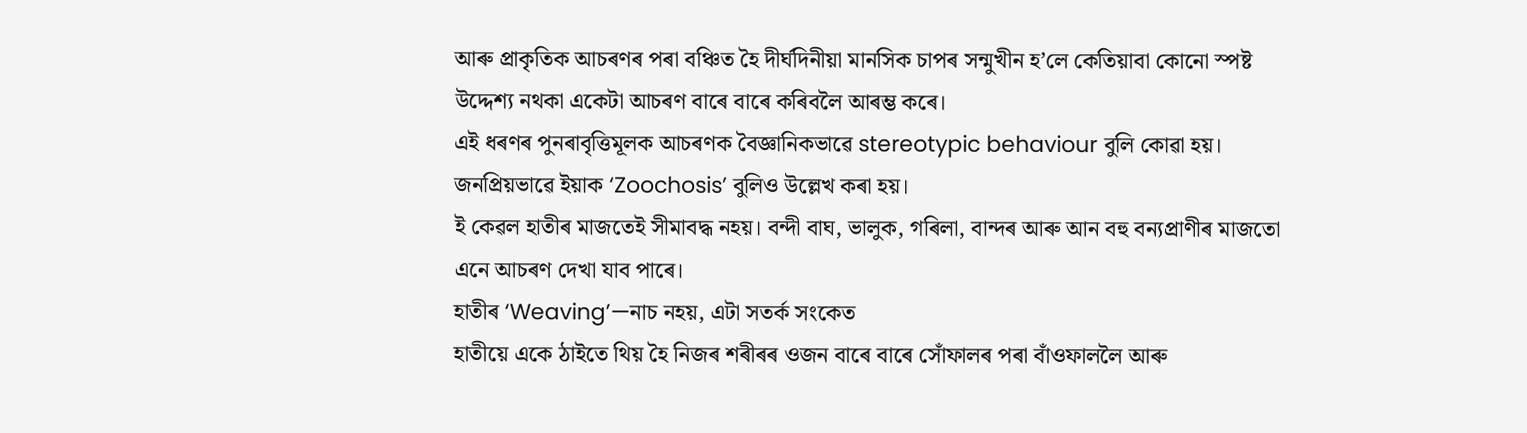আৰু প্ৰাকৃতিক আচৰণৰ পৰা বঞ্চিত হৈ দীৰ্ঘদিনীয়া মানসিক চাপৰ সন্মুখীন হ’লে কেতিয়াবা কোনো স্পষ্ট উদ্দেশ্য নথকা একেটা আচৰণ বাৰে বাৰে কৰিবলৈ আৰম্ভ কৰে।
এই ধৰণৰ পুনৰাবৃত্তিমূলক আচৰণক বৈজ্ঞানিকভাৱে stereotypic behaviour বুলি কোৱা হয়। জনপ্ৰিয়ভাৱে ইয়াক ‘Zoochosis’ বুলিও উল্লেখ কৰা হয়।
ই কেৱল হাতীৰ মাজতেই সীমাবদ্ধ নহয়। বন্দী বাঘ, ভালুক, গৰিলা, বান্দৰ আৰু আন বহু বন্যপ্ৰাণীৰ মাজতো এনে আচৰণ দেখা যাব পাৰে।
হাতীৰ ‘Weaving’—নাচ নহয়, এটা সতৰ্ক সংকেত
হাতীয়ে একে ঠাইতে থিয় হৈ নিজৰ শৰীৰৰ ওজন বাৰে বাৰে সোঁফালৰ পৰা বাঁওফাললৈ আৰু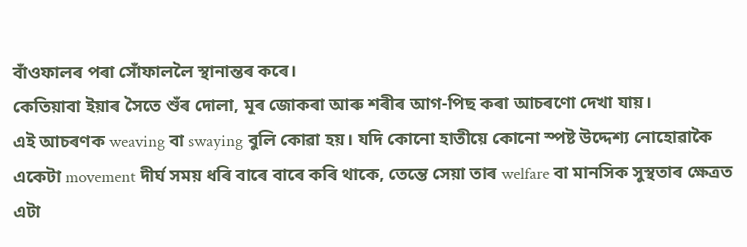বাঁওফালৰ পৰা সোঁফাললৈ স্থানান্তৰ কৰে।
কেতিয়াবা ইয়াৰ সৈতে শুঁৰ দোলা, মূৰ জোকৰা আৰু শৰীৰ আগ-পিছ কৰা আচৰণো দেখা যায়।
এই আচৰণক weaving বা swaying বুলি কোৱা হয়। যদি কোনো হাতীয়ে কোনো স্পষ্ট উদ্দেশ্য নোহোৱাকৈ একেটা movement দীৰ্ঘ সময় ধৰি বাৰে বাৰে কৰি থাকে, তেন্তে সেয়া তাৰ welfare বা মানসিক সুস্থতাৰ ক্ষেত্ৰত এটা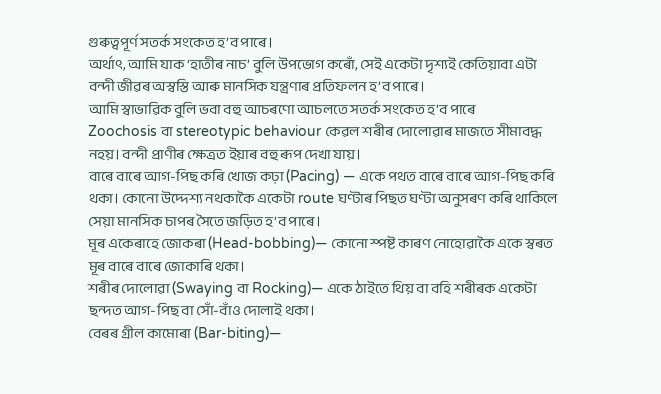গুৰুত্বপূৰ্ণ সতৰ্ক সংকেত হ’ব পাৰে।
অৰ্থাৎ, আমি যাক ‘হাতীৰ নাচ’ বুলি উপভোগ কৰোঁ, সেই একেটা দৃশ্যই কেতিয়াবা এটা বন্দী জীৱৰ অস্বস্তি আৰু মানসিক যন্ত্ৰণাৰ প্ৰতিফলন হ’ব পাৰে।
আমি স্বাভাৱিক বুলি ভবা বহু আচৰণো আচলতে সতৰ্ক সংকেত হ’ব পাৰে
Zoochosis বা stereotypic behaviour কেৱল শৰীৰ দোলোৱাৰ মাজতে সীমাবদ্ধ নহয়। বন্দী প্ৰাণীৰ ক্ষেত্ৰত ইয়াৰ বহু ৰূপ দেখা যায়।
বাৰে বাৰে আগ-পিছ কৰি খোজ কঢ়া (Pacing) — একে পথত বাৰে বাৰে আগ-পিছ কৰি থকা। কোনো উদ্দেশ্য নথকাকৈ একেটা route ঘণ্টাৰ পিছত ঘণ্টা অনুসৰণ কৰি থাকিলে সেয়া মানসিক চাপৰ সৈতে জড়িত হ’ব পাৰে।
মূৰ একেৰাহে জোকৰা (Head-bobbing)— কোনো স্পষ্ট কাৰণ নোহোৱাকৈ একে স্বৰত মূৰ বাৰে বাৰে জোকাৰি থকা।
শৰীৰ দোলোৱা (Swaying বা Rocking)— একে ঠাইতে থিয় বা বহি শৰীৰক একেটা ছন্দত আগ-পিছ বা সোঁ-বাঁও দোলাই থকা।
বেৰৰ গ্ৰীল কামোৰা (Bar-biting)—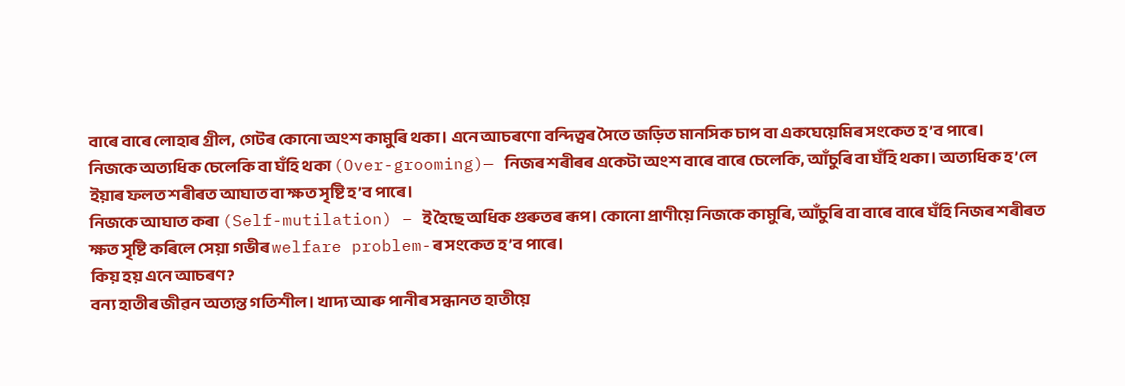বাৰে বাৰে লোহাৰ গ্ৰীল, গেটৰ কোনো অংশ কামুৰি থকা। এনে আচৰণো বন্দিত্বৰ সৈতে জড়িত মানসিক চাপ বা একঘেয়েমিৰ সংকেত হ’ব পাৰে।
নিজকে অত্যধিক চেলেকি বা ঘঁহি থকা (Over-grooming)— নিজৰ শৰীৰৰ একেটা অংশ বাৰে বাৰে চেলেকি, আঁচুৰি বা ঘঁহি থকা। অত্যধিক হ’লে ইয়াৰ ফলত শৰীৰত আঘাত বা ক্ষত সৃষ্টি হ’ব পাৰে।
নিজকে আঘাত কৰা (Self-mutilation) – ই হৈছে অধিক গুৰুতৰ ৰূপ। কোনো প্ৰাণীয়ে নিজকে কামুৰি, আঁচুৰি বা বাৰে বাৰে ঘঁহি নিজৰ শৰীৰত ক্ষত সৃষ্টি কৰিলে সেয়া গভীৰ welfare problem-ৰ সংকেত হ’ব পাৰে।
কিয় হয় এনে আচৰণ?
বন্য হাতীৰ জীৱন অত্যন্ত গতিশীল। খাদ্য আৰু পানীৰ সন্ধানত হাতীয়ে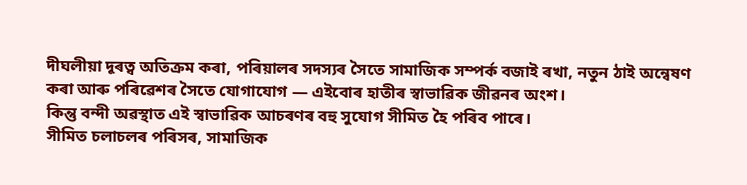দীঘলীয়া দূৰত্ব অতিক্ৰম কৰা, পৰিয়ালৰ সদস্যৰ সৈতে সামাজিক সম্পৰ্ক বজাই ৰখা, নতুন ঠাই অন্বেষণ কৰা আৰু পৰিৱেশৰ সৈতে যোগাযোগ — এইবোৰ হাতীৰ স্বাভাৱিক জীৱনৰ অংশ।
কিন্তু বন্দী অৱস্থাত এই স্বাভাৱিক আচৰণৰ বহু সুযোগ সীমিত হৈ পৰিব পাৰে।
সীমিত চলাচলৰ পৰিসৰ, সামাজিক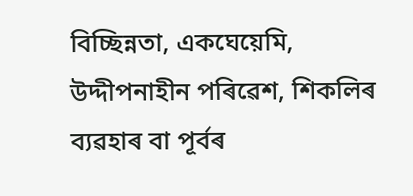বিচ্ছিন্নতা, একঘেয়েমি, উদ্দীপনাহীন পৰিৱেশ, শিকলিৰ ব্যৱহাৰ বা পূৰ্বৰ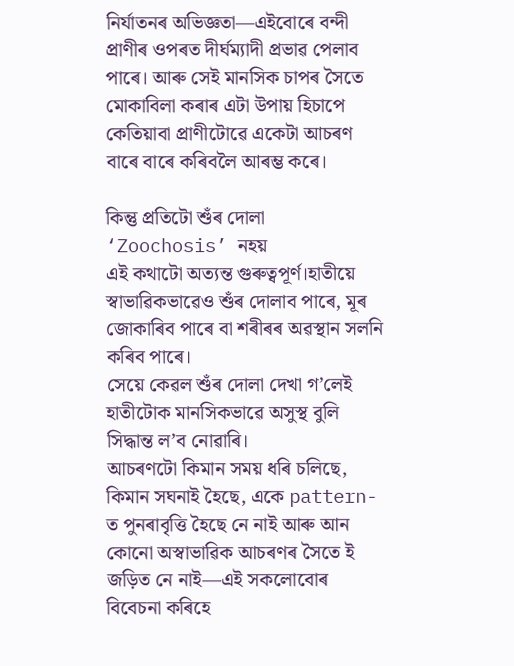নিৰ্যাতনৰ অভিজ্ঞতা—এইবোৰে বন্দী প্ৰাণীৰ ওপৰত দীৰ্ঘম্যাদী প্ৰভাৱ পেলাব পাৰে। আৰু সেই মানসিক চাপৰ সৈতে মোকাবিলা কৰাৰ এটা উপায় হিচাপে কেতিয়াবা প্ৰাণীটোৱে একেটা আচৰণ বাৰে বাৰে কৰিবলৈ আৰম্ভ কৰে।

কিন্তু প্ৰতিটো শুঁৰ দোলা ‘Zoochosis’ নহয়
এই কথাটো অত্যন্ত গুৰুত্বপূৰ্ণ।হাতীয়ে স্বাভাৱিকভাৱেও শুঁৰ দোলাব পাৰে, মূৰ জোকাৰিব পাৰে বা শৰীৰৰ অৱস্থান সলনি কৰিব পাৰে।
সেয়ে কেৱল শুঁৰ দোলা দেখা গ’লেই হাতীটোক মানসিকভাৱে অসুস্থ বুলি সিদ্ধান্ত ল’ব নোৱাৰি।
আচৰণটো কিমান সময় ধৰি চলিছে, কিমান সঘনাই হৈছে, একে pattern-ত পুনৰাবৃত্তি হৈছে নে নাই আৰু আন কোনো অস্বাভাৱিক আচৰণৰ সৈতে ই জড়িত নে নাই—এই সকলোবোৰ বিবেচনা কৰিহে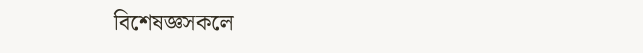বিশেষজ্ঞসকলে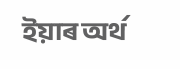ইয়াৰ অৰ্থ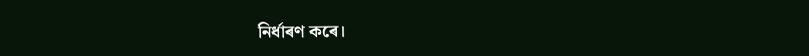নিৰ্ধাৰণ কৰে।